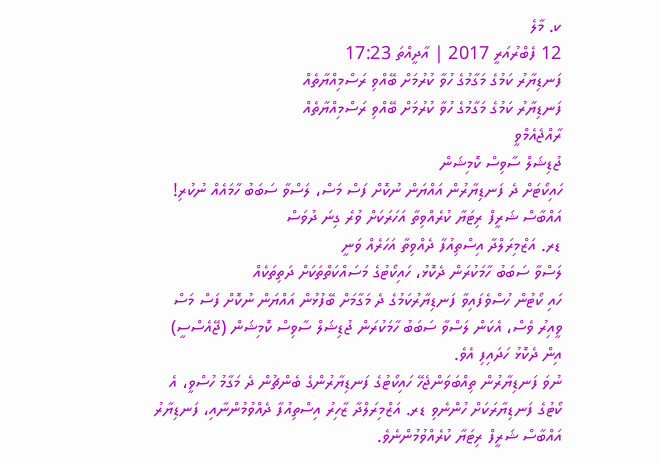ކ. މާލެ
12 ފެބްރުއަރީ 2017 | އާދީއްތަ 17:23
ފަނޑިޔާރު ކަމުގެ މަގާމުގެ ހުވާ ކުރުމަށް ބޭއްވި ރަސްމިއްޔާތެއް
ފަނޑިޔާރު ކަމުގެ މަގާމުގެ ހުވާ ކުރުމަށް ބޭއްވި ރަސްމިއްޔާތެއް
ރާއްޖެއެމްވީ
ޖުޑިޝަލް ސާވިސް ކޮމިޝަން
ހައިކޯޓަށް ދެ ފަނޑިޔާރުން އައްޔަން ނުކޮށް ފަސް މަސް، ލަސްވާ ސަބަބު ހާމައެއް ނުކުރި!
އައްބާސް ޝަރީފް ރިޓަޔާ ކުރެއްވިތާ އަހަރަކަށް ވުރެ ގިނަ ދުވަސް
ޑރ. އަޒްމިރަލްދާ އިސްތިއުފާ ދެއްވިތާ އަހަރެއް ވަނީ
ލަސްވާ ސަބަބު ހާމަކުރަން ދެކޮޅު، ހައިކޯޓުގެ މަސައްކަތްތަކަށް ދަތިތަކެއް
ހައި ކޯޓުން ހުސްވެފައިވާ ފަނޑިޔާރުކަމުގެ ދެ މަގާމަށް ބޭފުޅުން އައްޔަން ނުކޮށް ފަސް މަސް ވީއިރު ވެސް، އެކަން ލަސްވާ ސަބަބު ހާމަކުރަން ޖުޑިޝަލް ސާވިސް ކޮމިޝަން (ޖޭއެސްސީ) އިން ދެކޮޅު ހަދައިފި އެވެ.
ނުވަ ފަނޑިޔާރުން ތިއްބަވަންޖެހޭ ހައިކޯޓުގެ ފަނޑިޔާރުންގެ ބެންޗުން ދެ މަގާމު ހުސްވީ، އެ ކޯޓުގެ ފަނޑިޔާރަކަށް ހުންނެވި ޑރ. އަޒްމިރަލްދާ ޒާހިރު އިސްތިއުފާ ދެއްވުމުންނާއި، ފަނޑިޔާރު އައްބާސް ޝަރީފް ރިޓަޔާ ކުރެއްވުމުންނެވެ.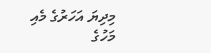މިދިޔަ އަހަރުގެ މެއި މަހުގެ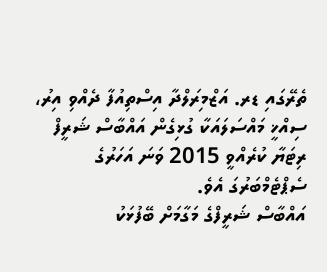ތެރޭގައި ޑރ. އަޒްމިރަލްދާ އިސްތިއުފާ ދެއްވި އިރު، ސިއްޚީ މައްސަލައަކާ ގުޅިގެން އައްބާސް ޝަރީފް ރިޓަޔާ ކުރެއްވީ 2015 ވަނަ އަހަރުގެ ސެޕްޓެމްބަރުގަ އެވެ.
އައްބާސް ޝަރީފްގެ މަގާމަށް ބޭފުޅަކު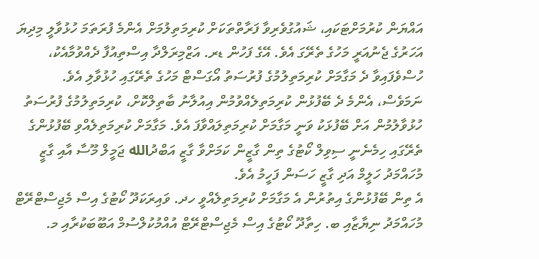އައްޔަން ކުރުމަށްޓަކައި، ޝައުގުވެރިވާ ފަރާތްތަކަށް ކުރިމަތިލުމަށް އެންމެ ފުރަތަމަ ހުޅުވާލީ މިދިޔަ އަހަރުގެ ޖެނުއަރީ މަހުގެ ތެރޭގަ އެވެ. އޭގެ ފަހުން ޑރ. އަޒްމިރަލްދާ އިސްތިއުފާ ދެއްވުމާއެކު، ހުސްވެފައިވާ ދެ މަގާމަށް ކުރިމަތިލުމުގެ ފުރުސަތު އޯގަސްޓް މަހުގެ ތެރޭގައި ހުޅުވާލި އެވެ.
ނަމަވެސް، އެންމެ ދެ ބޭފުޅުން ކުރިމަތިލެއްވުމުން އިއުލާނު ބާތިލްކޮށް، ކުރިމަތިލުމުގެ ފުރުސަތު ހުޅުވާލުމުން އަށް ބޭފުޅަކު ވަނީ މަގާމަށް ކުރިމަތިލައްވާފަ އެވެ. މަގާމަށް ކުރިމަތިލެއްވި ބޭފުޅުންގެ ތެރޭގައި ހިމެނެނީ ސިވިލް ކޯޓުގެ ތިން ގާޒީން ކަމަށްވާ ގާޒީ އަބްދުالله ޖަމީލް މޫސާ އާއި ގާޒީ މުހައްމަދު ހަލީމް އަދި ގާޒީ ހަސަން ފަހީމު އެވެ.
އެ ތިން ބޭފުޅުންގެ އިތުރުން އެ މަގާމަށް ކުރިމަތިލެއްވީ ހދ. ވައިރަކަދޫ ކޯޓުގެ އިސް މެޖިސްޓްރޭޓް މުހައްމަދު ނިޔާޒާއި ބ. ހިތާދޫ ކޯޓުގެ އިސް މެޖިސްޓްރޭޓް އުއްމުކުލްސުމް އަބޫބަކުރާއި މ.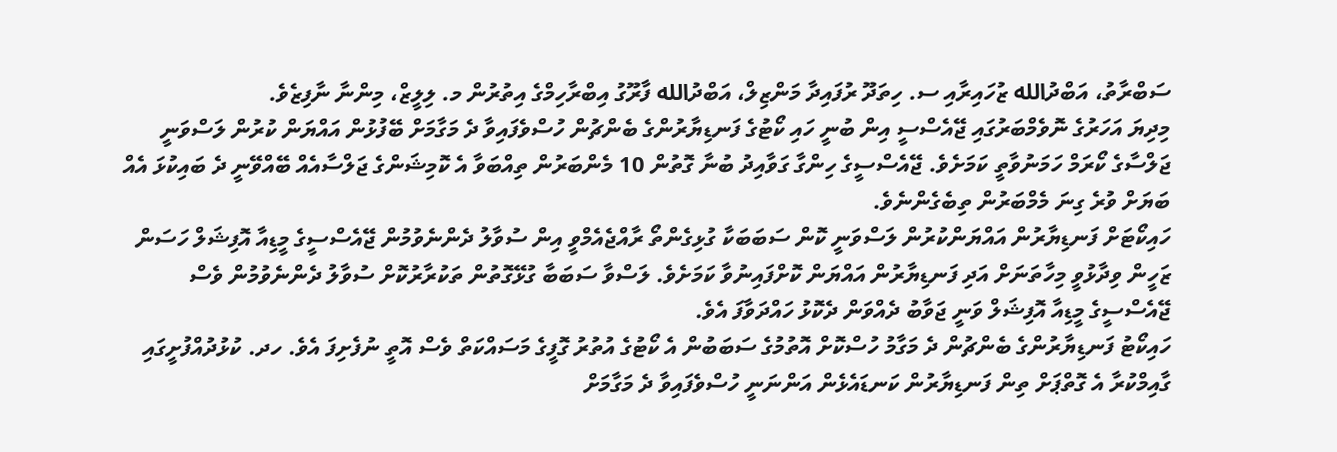ސަބްރާތު، އަބްދުالله ޒުހައިރާއި ސ. ހިތަދޫ ރުފައިދާ މަންޒިލް، އަބްދުالله ފާރޫގު އިބްރާހިމްގެ އިތުރުން މ. ލިލީޒް، މިންނާ ނާފިޒެވެ.
މިދިޔަ އަހަރުގެ ނޮވެމްބަރުގައި ޖޭއެސްސީ އިން ބުނީ ހައި ކޯޓުގެ ފަނޑިޔާރުންގެ ބެންޗުން ހުސްވެފައިވާ ދެ މަގާމަށް ބޭފުޅުން އައްޔަން ކުރުން ލަސްވަނީ ޖަލްސާގެ ކޯރަމް ހަމަނުވާތީ ކަމަށެވެ. ޖޭއެސްސީގެ ހިންގާ ގަވާއިދު ބުނާ ގޮތުން 10 މެންބަރުން ތިއްބަވާ އެ ކޮމިޝަންގެ ޖަލްސާއެއް ބޭއްވޭނީ ދެ ބައިކުޅަ އެއް ބަޔަށް ވުރެ ގިނަ މެމްބަރުން ތިބެގެންނެވެ.
ހައިކޯޓަށް ފަނޑިޔާރުން އައްޔަންކުރުން ލަސްވަނީ ކޮން ސަބަބަކާ ގުޅިގެންތޯ ރާއްޖެއެމްވީ އިން ސުވާލު ދެންނެވުމުން ޖޭއެސްސީގެ މީޑިއާ އޮފިޝަލް ހަސަން ޒަހީން ވިދާޅުވީ މިހާތަނަށް އަދި ފަނޑިޔާރުން އައްޔަން ކޮށްފައިނުވާ ކަމަށެވެ. ލަސްވާ ސަބަބާ ގުޅޭގޮތުން ތަކުރާރުކޮށް ސުވާލު ދެންނެވުމުން ވެސް ޖޭއެސްސީގެ މީޑިއާ އޮފިޝަލް ވަނީ ޖަވާބު ދެއްވަން ދެކޮޅު ހައްދަވާފަ އެވެ.
ހައިކޯޓު ފަނޑިޔާރުންގެ ބެންޗުން ދެ މަގާމު ހުސްކޮށް އޮތުމުގެ ސަބަބުން އެ ކޯޓުގެ އުތުރު ގޮފީގެ މަސައްކަތް ވެސް އޮތީ ނުފެށިފަ އެވެ. ހދ. ކުޅުދުއްފުށީގައި ގާއިމްކުރާ އެ ގޮތްޕަށް ތިން ފަނޑިޔާރުން ކަނޑައެޅެން އަންނަނީ ހުސްވެފައިވާ ދެ މަގާމަށް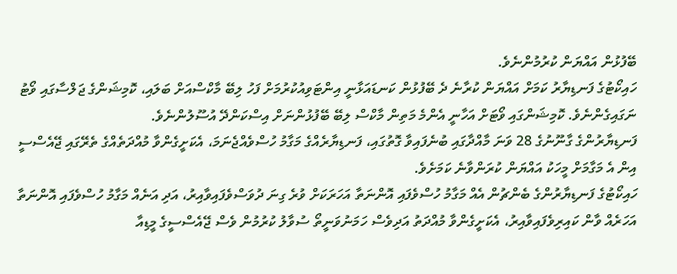ބޭފުޅުން އައްޔަން ކުރުމުންނެވެ.
ހައިކޯޓުގެ ފަނޑިޔާރު ކަމަށް އައްޔަން ކުރާނެ ދެ ބޭފުޅުން ކަނޑައަޅާނީ އިންޓަވިއުކުރުމަށް ފަހު ލިބޭ މާކްސްއަށް ބަލައި، ކޮމިޝަންގެ ޖަލްސާގައި ވޯޓު ނަގައިގެންނެވެ. ކޮމިޝަންގައި ވޯޓަށް އަހާނީ އެންމެ މަތިން މާކްސް ލިބޭ ބޭފުޅުންނަށް އިސްކަންދޭ އުސޫލުންނެވެ.
ފަނޑިޔާރުންގެ ގާނޫނުގެ 28 ވަނަ މާއްދާގައި ބުނެފައިވާ ގޮތުގައި، ފަނޑިޔާރެއްގެ މަގާމު ހުސްވެއްޖެނަމަ، އެކަށީގެންވާ މުއްދަތެއްގެ ތެރޭގައި ޖޭއެސްސީ އިން އެ މަގާމަށް މީހަކު އައްޔަން ކުރަންވާނެ ކަމަށެވެ.
ހައިކޯޓުގެ ފަނޑިޔާރުންގެ ބެންޗުން އެއް މަގާމު ހުސްވެފައި އޮންނަތާ އަހަރަކަށް ވުރެ ގިނަ ދުވަސްވެފައިވާއިރު، އަދި އަނެއް މަގާމު ހުސްވެފައި އޮންނަތާ އަހަރެއް ވާން ކައިރިވެފައިވާއިރު، އެކަށީގެންވާ މުއްދަތު އަދިވެސް ހަމަނުވަނީތޯ ސުވާލު ކުރުމުން ވެސް ޖޭއެސްސީގެ މީޑިއާ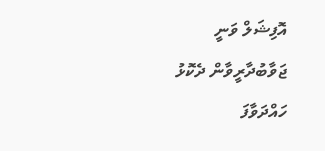އޮފިޝަލް ވަނީ ޖަވާބުދާރީވާން ދެކޮޅު ހައްދަވާފަ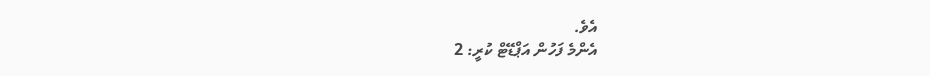އެވެ.
އެންމެ ފަހުން އަޕްޑޭޓް ކުރީ: 2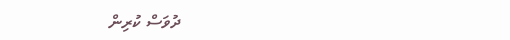ދުވަސް ކުރިން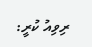ރިވިއު ކުރީ: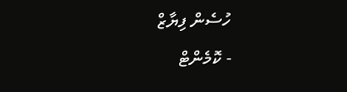ހުސެން ފިޔާޒް
- ކޮމެންޓް